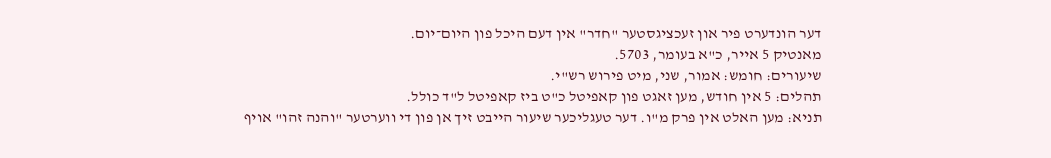דער הונדערט פיר און זעכציגסטער "חדר" אין דעם היכל פון היום־יום.
מאנטיק 5 אייר, כ"א בעומר, 5703.
שיעורים: חומש: אמור, שני, מיט פירוש רש"י.
תהלים: 5 אין חודש, מען זאגט פון קאפיטל כ"ט ביז קאפיטל ל"ד כולל.
תניא: מען האלט אין פרק מ"ו. דער טעגליכער שיעור הייבט זיך אן פון די ווערטער "והנה זהו" אויף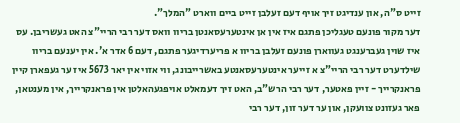זייט ס"ה, און ענדיגט זיך אויף דעם זעלבן זייט ביים ווארט "המלך".
דער מקור פונעם טעגליכן פתגם איז אין אן אינטערעסאנטן בריוו וואס דער רבי הריי"צ האט געשריבן. עס איז שוין געברענגט געווארן פונעם זעלבן בריוו א פריערדיגער פתגם, דעם 6 אדר א'. אין יענעם בריוו שילדערט דער רבי הריי"צ א זייער אינטערעסאנטע באשרייבונג, ווי אזוי אין יאר 5673 איז ער געפארן קיין פראנקרייך - זיין פאטער, דער רבי הרש"ב, האט זיך דעמאלט אויפגעהאלטן אין פראנקרייך, אין מענטאן, פאר געזונט צוועקן, און ער דער זון, דער רבי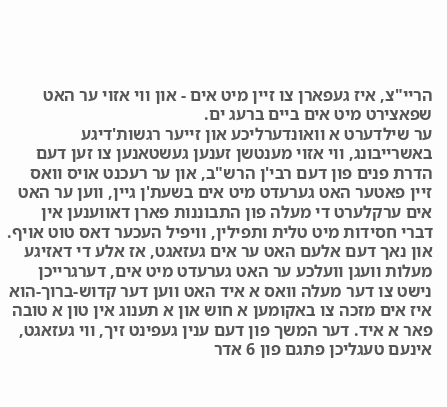הריי"צ, איז געפארן צו זיין מיט אים - און ווי אזוי ער האט שפאצירט מיט אים ביים ברעג ים.
ער שילדערט א וואונדערליכע און זייער רגשות'דיגע באשרייבונג, ווי אזוי מענטשן זענען געשטאנען צו זען דעם הדרת פנים פון דעם רבי'ן הרש"ב, און ער רעכנט אויס וואס זיין פאטער האט גערעדט מיט אים בשעת'ן גיין, ווען ער האט אים ערקלערט די מעלה פון התבוננות פארן דאווענען אין דברי חסידות מיט טלית ותפילין, וויפיל העכער דאס טוט אויף. און נאך דעם אלעם האט ער אים געזאגט, אז אלע די דאזיגע מעלות וועגן וועלכע ער האט גערעדט מיט אים, דערגרייכן נישט צו דער מעלה וואס א איד האט ווען דער קדוש-ברוך-הוא איז אים מזכה צו באקומען א חוש און א תענוג אין טון א טובה פאר א איד. דער המשך פון דעם ענין געפינט זיך, ווי געזאגט, אינעם טעגליכן פתגם פון 6 אדר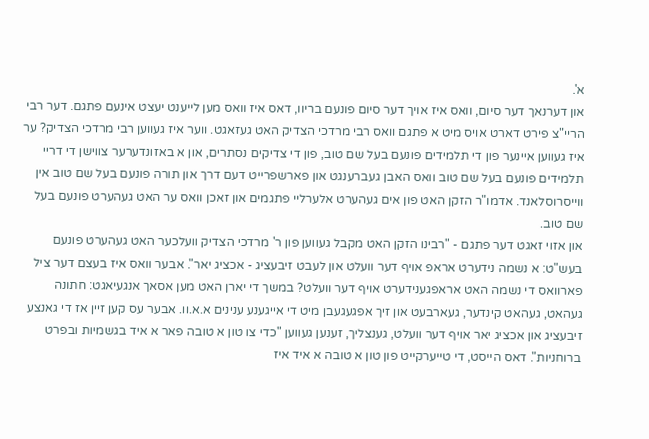א'.
און דערנאך דער סיום, וואס איז אויך דער סיום פונעם בריוו, דאס איז וואס מען לייענט יעצט אינעם פתגם. דער רבי הריי"צ פירט דארט אויס מיט א פתגם וואס רבי מרדכי הצדיק האט געזאגט. ווער איז געווען רבי מרדכי הצדיק? ער איז געווען איינער פון די תלמידים פונעם בעל שם טוב, פון די צדיקים נסתרים, און א באזונדערער צווישן די דריי תלמידים פונעם בעל שם טוב וואס האבן געברענגט און פארשפרייט דעם דרך און תורה פונעם בעל שם טוב אין ווייסרוסלאנד. אדמו"ר הזקן האט פון אים געהערט אלערליי פתגמים און זאכן וואס ער האט געהערט פונעם בעל שם טוב.
און אזוי זאגט דער פתגם - "רבינו הזקן האט מקבל געווען פון ר' מרדכי הצדיק וועלכער האט געהערט פונעם בעש"ט: א נשמה נידערט אראפ אויף דער וועלט און לעבט זיבעציג - אכציג יאר". אבער וואס איז בעצם דער ציל פארוואס די נשמה האט אראפגענידערט אויף דער וועלט? במשך די יארן האט מען אסאך אנגעיאגט: חתונה געהאט, געהאט קינדער, געארבעט און זיך אפגעגעבן מיט די אייגענע ענינים א.א.וו. אבער עס קען זיין אז די גאנצע זיבעציג און אכציג יאר אויף דער וועלט, גענצליך, זענען געווען "כדי צו טון א טובה פאר א איד בגשמיות ובפרט ברוחניות". דאס הייסט, די טייערקייט פון טון א טובה א איד איז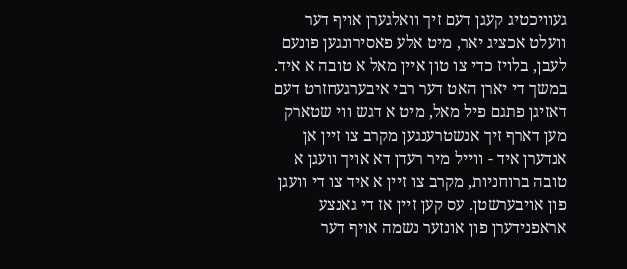געוויכטיג קעגן דעם זיך וואלגערן אויף דער וועלט אכציג יאר, מיט אלע פאסירונגען פונעם לעבן, בלויז כדי צו טון איין מאל א טובה א איד.
במשך די יארן האט דער רבי איבערגעחזרט דעם דאזיגן פתגם פיל מאל, מיט א דגש ווי שטארק מען דארף זיך אנשטרענגען מקרב צו זיין אן אנדערן איד - ווייל מיר רעדן דא אויך וועגן א טובה ברוחניות, מקרב צו זיין א איד צו די וועגן פון אויבערשטן. עס קען זיין אז די גאנצע אראפנידערן פון אונזער נשמה אויף דער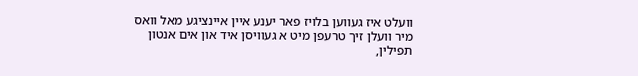וועלט איז געווען בלויז פאר יענע איין איינציגע מאל וואס מיר וועלן זיך טרעפן מיט א געוויסן איד און אים אנטון תפילין,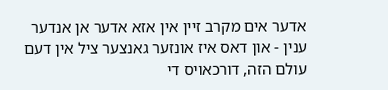אדער אים מקרב זיין אין אזא אדער אן אנדער ענין - און דאס איז אונזער גאנצער ציל אין דעם עולם הזה, דורכאויס די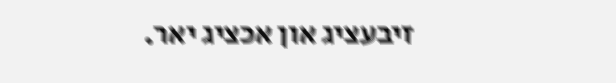זיבעציג און אכציג יאר.